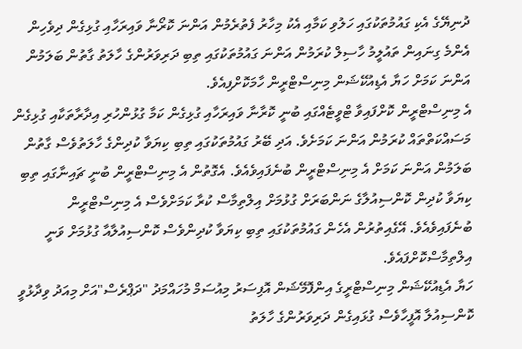ދުނިޔޭގެ އެކި ގައުމުތަކުގައި ހަލުވި ކަމާއި އެކު މިހާރު ފެތުރެމުން އަންނަ ކޮރޯނާ ވައިރަހާއި ގުޅިގެން ދިވެހިން އެންމެ ގިނައިން ތައުލީމު ހާސިލް ކުރަމުން އަންނަ ގައުމުތަކުގައި ތިބި ދަރިވަރުންގެ ހާލަތު ގާތުން ބަލަމުން އަންނަ ކަމަށް ހަޔާ އެޑިއުކޭޝަން މިނިސްޓްރީން ހާމަކޮށްފިއެވެ.
އެ މިނިސްޓްރީން ކޮށްފައިވާ ޓްވީޓެއްގައި ބުނީ ކޮރާނާ ވައިރަހާއި ގުޅިގެން ކަމާ ގުޅުންހުރި އިދާރާތަކާއި ގުޅިގެން މަސައްކަތްތައް ކުރަމުން އަންނަ ކަމަށެވެ. އަދި ބޭރު ގައުމުތަކުގައި ތިބި ކިޔަވާ ކުދިންގެ ހާލަތުވެސް ގާތުން ބަލަމުން އަންނަ ކަމަށް އެ މިނިސްޓްރީން ބުނެފައިވެއެވެ. އެގޮތުން އެ މިނިސްޓްރީން ބުނީ ޗައިނާގައި ތިބި ކިޔަވާ ކުދިން ކޮންސިއުލާގެ ނަންބަރަށް ގުޅުމަށް އިލްތިމާސް ކުރާ ކަމަށްވެސް އެ މިނިސްޓްރީން ބުނެފައިވެއެވެ. އޭގެއިތުރުން އެހެން ގައުމުތަކުގައި ތިބި ކިޔަވާ ކުދިންވެސް ކޮންސިއުލާއާ ގުޅުމަށް ވަނީ އިލްތިމާސްކޮށްފައެވެ.
ހަޔާ އެޑިއުކޭޝަން މިނިސްޓްރީގެ އިންފޮމޭޝަން އޮފިސަރު މިއުސަމް މުހައްމަދު "ދަޕްރެސް"އަށް މިއަދު ވިދާޅުވީ ކޮންސިއުލާ އޮފީހާވެސް ގުޅައިގެން ދަރިވަރުންގެ ހާލަތު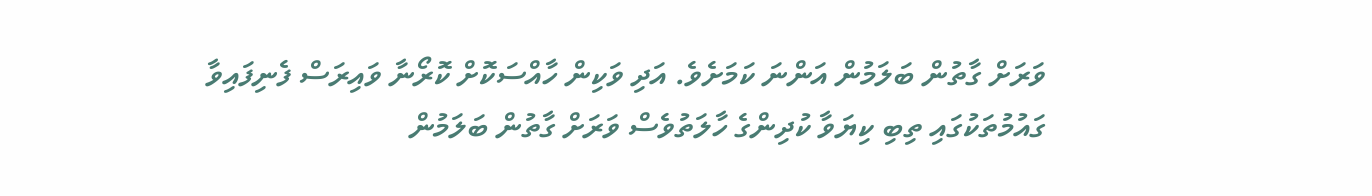ވަރަށް ގާތުން ބަލަމުން އަންނަ ކަމަށެވެ. އަދި ވަކިން ހާއްސަކޮށް ކޮރޯނާ ވައިރަސް ފެނިފައިވާ ގައުމުތަކުގައި ތިބި ކިޔަވާ ކުދިންގެ ހާލަތުވެސް ވަރަށް ގާތުން ބަލަމުން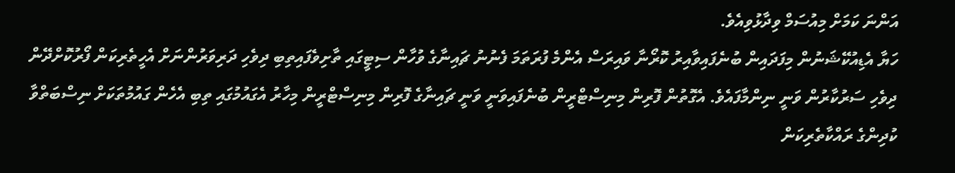އަންނަ ކަމަށް މިއުސަމް ވިދާޅުވިއެވެ.
ހަޔާ އެޑިއުކޭޝަނުން މިފަދައިން ބުނެފައިވާއިރު ކޮރޯނާ ވައިރަސް އެންމެ ފުރަތަމަ ފެނުނު ޗައިނާގެ ވުހާން ސިޓީގައި ތާށިވެފައިތިބި ދިވެހި ދަރިވަރުންނަށް އެހީތެރިކަން ފޯރުކޮށްދޭން ދިވެހި ސަރުކާރުން ވަނީ ނިންމާފައެވެ. އެގޮތުން ފޮރިން މިނިސްޓްރީން ބުނެފައިވަނީ ވަނީ ޗައިނާގެ ފޮރިން މިނިސްޓްރީން މިހާރު އެގައުމުގައި ތިބި އެހެން ގައުމުތަކަށް ނިސްބަތްވާ ކުދިންގެ ރައްކާތެރިކަން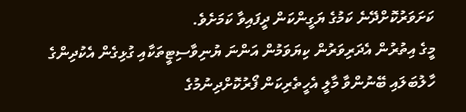ކަށަވަރުކޮށްދޭނެ ކަމުގެ ޔަގީންކަން ދީފައިވާ ކަމަށެވެ.
މީގެ އިތުރުން އެދަރިވަރުން ކިޔަވަމުން އަންނަ ޔުނިވާސިޓީތަކާއި ގުޅިގެން އެކުދިންގެ ހާލުބަލައި ބޭނުންވާ މާލީ އެހީތެރިކަން ފޯރުކޮށްދިނުމުގެ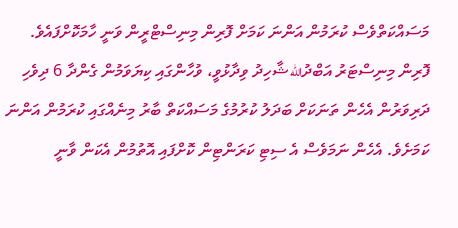މަސައްކަތްވެސް ކުރަމުން އަންނަ ކަމަށް ފޮރިން މިނިސްޓްރީން ވަނީ ހާމަކޮށްފައެވެ.
ފޮރިން މިނިސްޓަރު އަބްދުالله ޝާހިދު ވިދާޅުވީ، ވުހާންގައި ކިޔަވަމުން ގެންދާ 6 ދިވެހި ދަރިވަރުން އެހެން ތަނަކަށް ބަދަލު ކުރުމުގެ މަސައްކަތް ބާރު މިނެއްގައި ކުރަމުން އަންނަ ކަމަށެވެ. އެހެން ނަމަވެސް އެ ސިޓި ކަރަންޓިން ކޮށްފައި އޮތުމުން އެކަން ވާނީ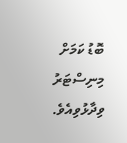ބޮޑު ކަމަށް މިނިސްޓަރު ވިދާޅުވިއެވެ.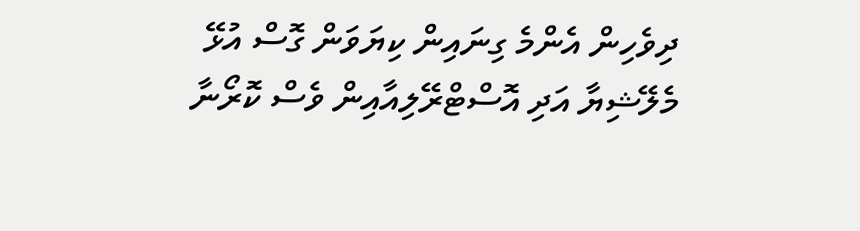ދިވެހިން އެންމެ ގިނައިން ކިޔަވަން ގޮސް އުޅޭ މެލޭޝިޔާ އަދި އޮސްޓްރޭލިއާއިން ވެސް ކޮރޯނާ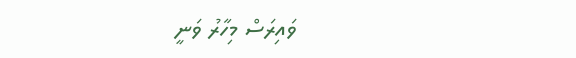ވައިރަސް މިހާރު ވަނީ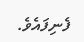ފެނިފައެވެ.